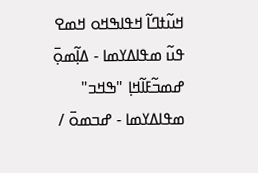ߞߎ߬ߙߣߊ߬ ߞߟߊߒߞߋ ߞߘߐ ߟߎ߬ ߘߟߊߡߌߘߊ - ߡߊ߲߬ߘߋ߲߫ ߝߘߏ߬ߓߊ߬ߞߊ߲ "ߒߞߏ" ߘߟߊߡߌߘߊ - ߝߏߘߋ߫ /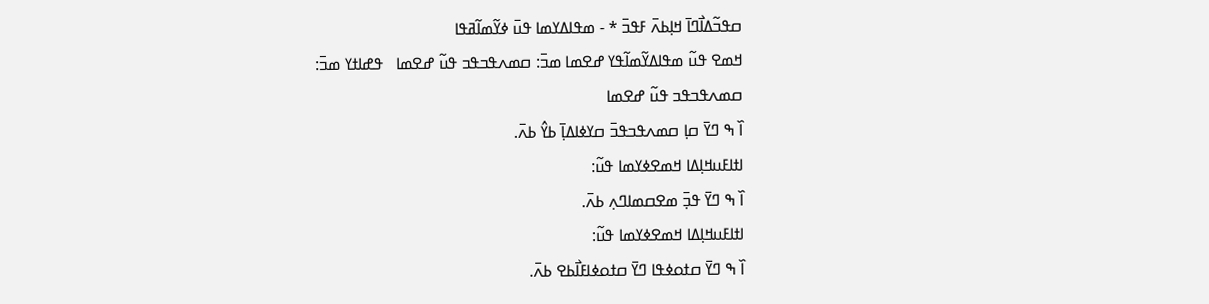ߛߟߏ߬ߡߊ߯ߣߊ߫ ߞߊ߲ߕߍ߫ ߓߟߏ߫ * - ߘߟߊߡߌߘߊ ߟߎ߫ ߦߌ߬ߘߊ߬ߥߟߊ
ߞߘߐ ߟߎ߬ ߘߟߊߡߌ߬ߘߊ߬ߟߌ ߝߐߘߊ ߘߏ߫: ߛߘߍߟߏߟߏ ߟߎ߬ ߝߐߘߊ   ߟߝߊߙߌ ߘߏ߫:
ߛߘߍߟߏߟߏ ߟߎ߬ ߝߐߘߊ
ߊ߰ ߒ ߣߌ߫ ߛߊ߲ ߛߘߍߟߏߟߏ߫ ߛߌߦߊߡߊ߲߫ ߕߌ߮ ߕߍ߫.
ߊߙߊߓߎߞߊ߲ߡߊ ߞߘߐߦߌߘߊ ߟߎ߬:
ߊ߰ ߒ ߣߌ߫ ߟߏ߲߫ ߘߐߛߘߊߣߍ߲ ߕߍ߫.
ߊߙߊߓߎߞߊ߲ߡߊ ߞߘߐߦߌߘߊ ߟߎ߬:
ߊ߰ ߒ ߣߌ߫ ߛߙߋߦߟߊ ߣߌ߫ ߛߙߋߦߊߓߊ߯ߕߐ ߕߍ߫.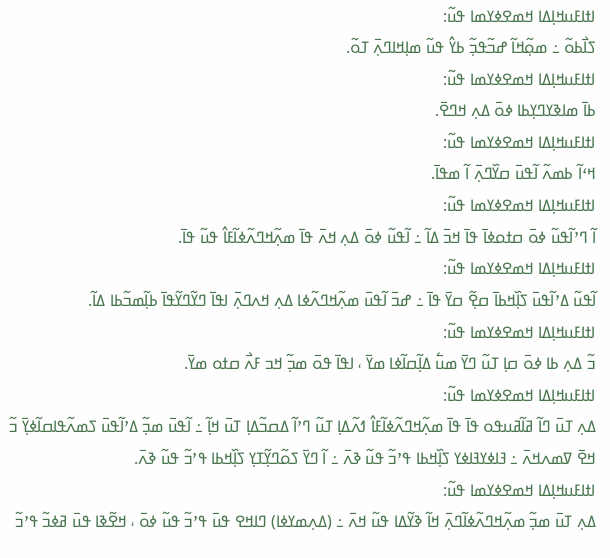ߊߙߊߓߎߞߊ߲ߡߊ ߞߘߐߦߌߘߊ ߟߎ߬:
ߖߊ߯ߕߋ߬ ߸ ߘߋ߲߬ߞߊ߬ ߝߏ߬ߟߏ߲߬ ߕߌ߮ ߟߎ߬ ߘߊ߲ߞߊߣߍ߲߫ ߠߋ߬.
ߊߙߊߓߎߞߊ߲ߡߊ ߞߘߐߦߌߘߊ ߟߎ߬:
ߕߊ߫ ߘߊߢߌߣߌ߲ߕߊ ߦߋ߫ ߡߍ߲ ߞߣߐ߫.
ߊߙߊߓߎߞߊ߲ߡߊ ߞߘߐߦߌߘߊ ߟߎ߬:
ߞߵߊ߬ ߕߘߍ߬ ߊ߬ߟߎ߫ ߛߌ߰ߣߍ߲߫ ߊ߬ ߘߟߊ߫.
ߊߙߊߓߎߞߊ߲ߡߊ ߞߘߐߦߌߘߊ ߟߎ߬:
ߊ߬ ߣߴߊ߬ߟߎ߬ ߦߋ߫ ߛߙߋߦߊ߫ ߟߊ߫ ߞߏ߫ ߡߊ߬ ߸ ߊ߬ߟߎ߬ ߦߋ߫ ߡߍ߲ ߞߍ߫ ߟߊ߫ ߘߍ߲߬ߞߣߍ߬ߦߊ߬ߓߊ߮ ߟߎ߬ ߟߊ߫.
ߊߙߊߓߎߞߊ߲ߡߊ ߞߘߐߦߌߘߊ ߟߎ߬:
ߊ߬ߟߎ߬ ߡߴߊ߬ߟߎ߫ ߖߊ߲߰ߞߕߊ߫ ߛߐ߲߬ ߛߌ߫ ߟߊ߫ ߸ ߝߏ߫ ߊ߬ߟߎ߫ ߘߍ߲߬ߞߣߍ߬ߦߊ ߡߍ߲ ߞߍߣߍ߲߫ ߊߟߊ߫ ߣߌ߬ߣߌ߬ߟߊ߫ ߕߊ߲߬ߘߏ߬ߕߊ ߡߊ߬.
ߊߙߊߓߎߞߊ߲ߡߊ ߞߘߐߦߌߘߊ ߟߎ߬:
ߏ߬ ߡߍ߲ ߕߊ ߦߋ߫ ߛߊ߲ ߠߎ߬ ߣߌ߫ ߘߎ߱ ߡߊ߲߬ߛߊ߬ߦߊ ߘߌ߫ ، ߊߟߊ߫ ߟߋ߫ ߘߏ߲߬ ߞߏ ߓߍ߯ ߛߙߋ ߘߌ߫.
ߊߙߊߓߎߞߊ߲ߡߊ ߞߘߐߦߌߘߊ ߟߎ߬:
ߡߍ߲ ߠߎ߫ ߣߊ߬ ߥߊ߬ߥߎߟߋ ߟߊ߫ ߟߊ߫ ߘߍ߲߬ߞߣߍ߬ߦߊ߬ߓߊ߮ ߗߍ߬ߡߊ߲ ߠߎ߬ ߣߴߊ߬ ߡߛߏ߬ߡߊ߲ ߠߎ߫ ߞߊ߲߬ ߸ ߊ߬ߟߎ߫ ߘߏ߲߬ ߡߴߊ߬ߟߎ߫ ߖߘߍ߬ߟߊߛߊ߬ߦߌ߲߫ ߏ߬ ߞߐ߫ ߜߘߍߞߍ߫ ߸ ߔߊߦߌߔߊߦߌ ߖߊ߲߰ߞߕߊ ߟߴߏ߬ ߟߎ߬ ߢߍ߫ ߸ ߊ߬ ߣߌ߫ ߖߋ߬ߣߌ߲߬ߠߌ߲ ߖߊ߲߰ߞߕߊ ߟߴߏ߬ ߟߎ߬ ߢߍ߫.
ߊߙߊߓߎߞߊ߲ߡߊ ߞߘߐߦߌߘߊ ߟߎ߬:
ߡߍ߲ ߠߎ߫ ߘߏ߲߬ ߘߍ߲߬ߞߣߍ߬ߦߊ߬ߣߍ߲߫ ߞߊ߬ ߢߌ߬ߡߊ ߟߎ߬ ߞߍ߫ ߸ (ߡߍ߲ߘߌߦߊ) ߣߊߞߐ ߟߎ߫ ߟߴߏ߬ ߟߎ߬ ߦߋ߫ ، ߞߐ߬ߢߊ ߟߎ߫ ߥߦߏ߬ ߟߴߏ߬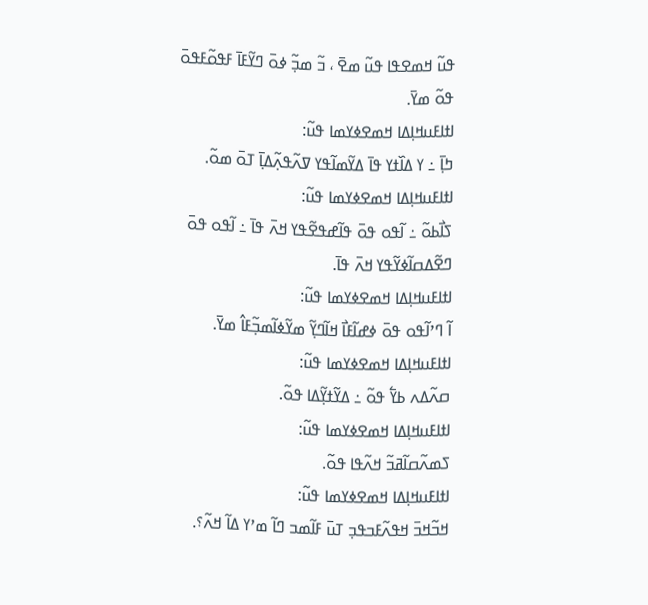ߟߎ߬ ߞߘߐߟߊ ߟߎ߬ ߘߐ߫ ، ߏ߬ ߘߏ߲߬ ߦߋ߫ ߣߌ߬ߓߊ߫ ߓߟߋ߬ߓߟߋ߫ ߟߋ߬ ߘߌ߫.
ߊߙߊߓߎߞߊ߲ߡߊ ߞߘߐߦߌߘߊ ߟߎ߬:
ߤߊ߲߫ ߸ ߌ ߡߊ߰ߙߌ ߟߊ߫ ߡߌ߬ߘߊ߬ߟߌ ߜߍ߬ߟߍ߲߬ߡߊ߲߫ ߠߋ߫ ߘߋ߬.
ߊߙߊߓߎߞߊ߲ߡߊ ߞߘߐߦߌߘߊ ߟߎ߬:
ߖߊ߯ߕߋ߬ ߸ ߊ߬ߟߋ ߟߋ߫ ߟߊ߬ߝߟߐ߬ߟߌ ߞߍ߫ ߟߊ߫ ߸ ߊ߬ߟߋ ߟߋ߫ ߣߐ߬ߡߛߊ߬ߦߌ߬ߟߌ ߞߍ߫ ߟߊ߫.
ߊߙߊߓߎߞߊ߲ߡߊ ߞߘߐߦߌߘߊ ߟߎ߬:
ߊ߬ ߣߴߊ߬ߟߋ ߟߋ߫ ߦߝߊ߬ߓߊ߯ ߞߊ߬ߣߌ߲߬ ߘߌ߬ߦߊ߬ߘߏ߲߬ߓߊ߮ ߘߌ߫.
ߊߙߊߓߎߞߊ߲ߡߊ ߞߘߐߦߌߘߊ ߟߎ߬:
ߛߍ߬ߡߍ ߕߌ߱ ߟߋ߬ ߸ ߡߌ߬ߙߌ߲߬ߡߊ ߟߋ߬.
ߊߙߊߓߎߞߊ߲ߡߊ ߞߘߐߦߌߘߊ ߟߎ߬:
ߖߘߍ߬ߛߊ߬ߥߏ߬ ߞߍ߬ߟߊ ߟߋ߬.
ߊߙߊߓߎߞߊ߲ߡߊ ߞߘߐߦߌߘߊ ߟߎ߬:
ߞߏ߬ߞߏ߫ ߞߟߍ߬ߓߏߟߏ߲ ߠߎ߫ ߓߊ߬ߘߏ ߣߊ߬ ߘߴߌ ߡߊ߬ ߞߍ߬؟.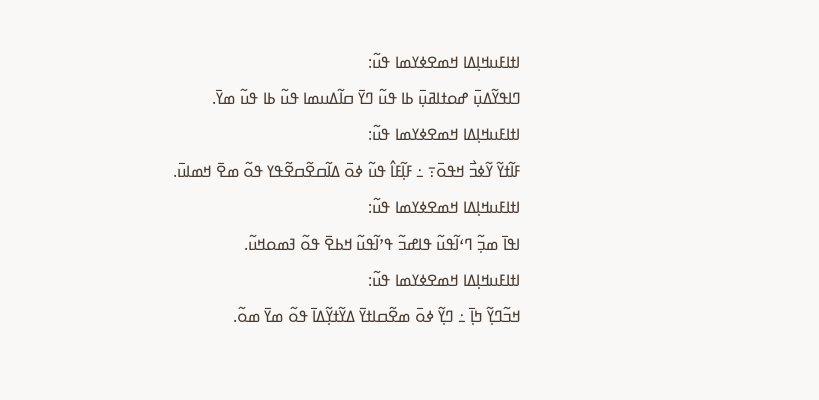ߊߙߊߓߎߞߊ߲ߡߊ ߞߘߐߦߌߘߊ ߟߎ߬:
ߣߊߟߌ߬ߡߎ߲߫ ߝߋߙߊߥߎ߲߫ ߕߊ ߟߎ߬ ߣߌ߫ ߛߊ߬ߡߎߘߊ ߟߎ߬ ߕߊ ߟߎ߬ ߘߌ߫.
ߊߙߊߓߎߞߊ߲ߡߊ ߞߘߐߦߌߘߊ ߟߎ߬:
ߓߊ߬ߙߌ߬ ߌ߬ߦߏ߯ ߞߟߋ߫߹ ߸ ߓߊ߲߬ߓߊ߮ ߟߎ߬ ߦߋ߫ ߡߊ߬ߛߐ߬ߛߐ߬ߟߌ ߟߋ߬ ߘߐ߫ ߞߘߊߎ߫.
ߊߙߊߓߎߞߊ߲ߡߊ ߞߘߐߦߌߘߊ ߟߎ߬:
ߊߟߊ߫ ߘߏ߲߬ ߣߵߊ߬ߟߎ߬ ߟߊߝߏ߬ ߟߴߊ߬ߟߎ߬ ߞߕߐ߫ ߟߋ߬ ߔߘߋߞߎ߬.
ߊߙߊߓߎߞߊ߲ߡߊ ߞߘߐߦߌߘߊ ߟߎ߬:
ߞߏ߬ߣߌ߲߬ ߤߊ߲߫ ߸ ߣߌ߲߬ ߦߋ߫ ߘߐ߬ߛߊߙߌ߫ ߡߌ߬ߙߌ߲߬ߡߊ߫ ߟߋ߬ ߘߌ߫ ߘߋ߬.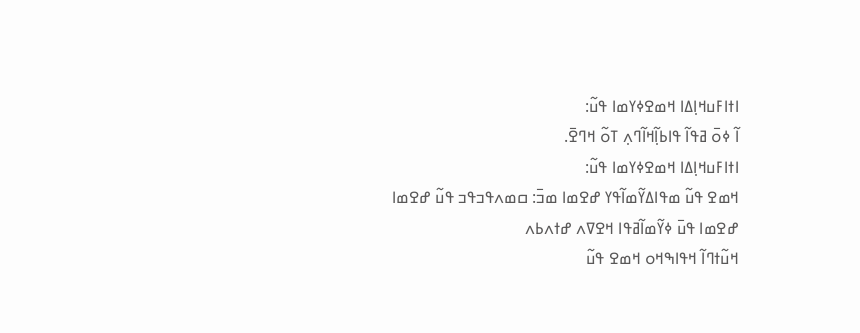ߊߙߊߓߎߞߊ߲ߡߊ ߞߘߐߦߌߘߊ ߟߎ߬:
ߊ߬ ߦߋ߫ ߥߟߊ߬ ߟߊߕߊ߲߬ߞߊ߬ߣߍ߲ ߠߋ߬ ߞߣߐ߫.
ߊߙߊߓߎߞߊ߲ߡߊ ߞߘߐߦߌߘߊ ߟߎ߬:
ߞߘߐ ߟߎ߬ ߘߟߊߡߌ߬ߘߊ߬ߟߌ ߝߐߘߊ ߘߏ߫: ߛߘߍߟߏߟߏ ߟߎ߬ ߝߐߘߊ
ߝߐߘߊ ߟߎ߫ ߦߌ߬ߘߊ߬ߥߟߊ ߞߐߜߍ ߝߙߍߕߍ
ߞߎ߬ߙߣߊ߬ ߞߟߊߒߞߋ ߞߘߐ ߟߎ߬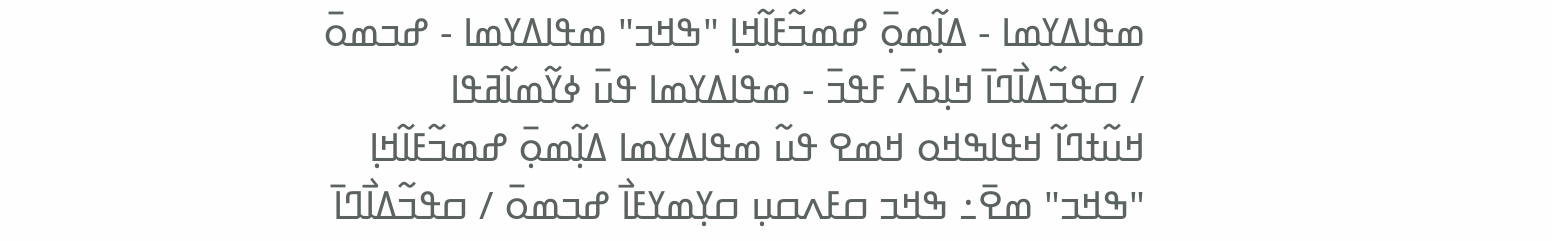ߘߟߊߡߌߘߊ - ߡߊ߲߬ߘߋ߲߫ ߝߘߏ߬ߓߊ߬ߞߊ߲ "ߒߞߏ" ߘߟߊߡߌߘߊ - ߝߏߘߋ߫ / ߛߟߏ߬ߡߊ߯ߣߊ߫ ߞߊ߲ߕߍ߫ ߓߟߏ߫ - ߘߟߊߡߌߘߊ ߟߎ߫ ߦߌ߬ߘߊ߬ߥߟߊ
ߞߎ߬ߙߣߊ߬ ߞߟߊߒߞߋ ߞߘߐ ߟߎ߬ ߘߟߊߡߌߘߊ ߡߊ߲߬ߘߋ߲߫ ߝߘߏ߬ߓߊ߬ߞߊ߲ "ߒߞߏ" ߘߐ߫߸ ߒߞߏ ߛߓߍߛߎ߲ ߛߌ߲ߘߌߓߊ߯ ߝߏߘߋ߫ / ߛߟߏ߬ߡߊ߯ߣߊ߫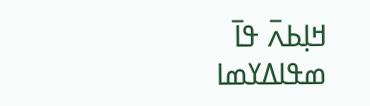ߞߊ߲ߕߍ߫ ߟߊ߫ ߘߟߊߡߌߘߊ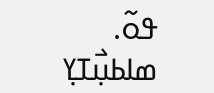ߟߋ߬.
ߘߊߕߎ߲߯ߠߌ߲